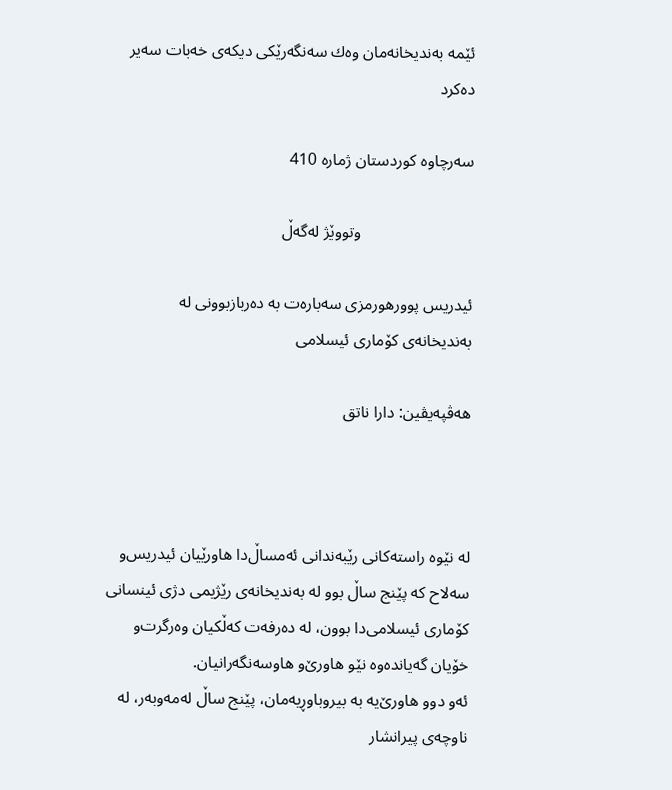ئێمه‌ به‌ندیخانه‌مان وه‌ك سه‌نگه‌رێكی‌ دیكه‌ی‌ خه‌بات سه‌یر ده‌كرد

سه‌رچاوه‌ کوردستان ژماره‌ 410

                           وتووێژ له‌گه‌ڵ‌

ئیدریس پوورهورمزی‌ سه‌باره‌ت به‌ ده‌ربازبوونی‌ له‌ به‌ندیخانه‌ی‌ كۆماری‌ ئیسلامی‌

هه‌ڤپه‌یڤین: دارا ناتق



له‌‌ نێوه‌ راسته‌كانی‌ رێبه‌ندانی‌ ئه‌مساڵ‌دا هاورێیان ئیدریس‌و سه‌لاح كه‌ پێنج ساڵ‌ بوو له‌ به‌ندیخانه‌ی‌ رێژیمی‌ دژی‌ ئینسانی‌ كۆماری‌ ئیسلامی‌دا بوون، له‌ ده‌رفه‌ت كه‌ڵكیان وه‌رگرت‌و خۆیان گه‌یانده‌وه‌ نێو هاورێ‌‌و هاوسه‌نگه‌رانیان.
ئه‌و دوو هاورێ‌یه‌ به‌ بیروباوڕیه‌مان، پێنج ساڵ‌ له‌مه‌وبه‌ر، له‌ ناوچه‌ی‌ پیرانشار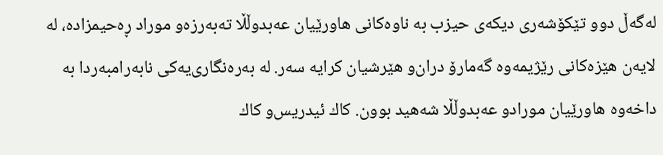له‌گه‌ڵ‌ دوو تێكۆشه‌ری‌ دیكه‌ی‌ حیزب به‌ ناوه‌كانی‌ هاورێیان عه‌بدوڵڵا ته‌به‌رزه‌و موراد ڕه‌حیمزاده‌، له‌ لایه‌ن هێزه‌كانی‌ رێژیمه‌وه‌ گه‌مارۆ دران‌و هێرشیان كرایه‌ سه‌ر. له‌ به‌ره‌نگاری‌یه‌كی‌ نابه‌رامبه‌ردا به‌ داخه‌وه‌ هاورێیان مورادو عه‌بدوڵڵا شه‌هید بوون. كاك ئیدریس‌و كاك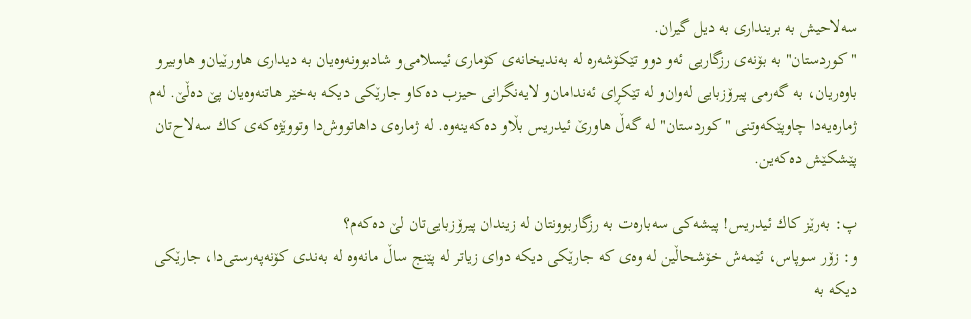سه‌لاحیش به‌ برینداری‌ به‌ دیل گیران.
"كوردستان" به‌ بۆنه‌ی‌ رزگاریی‌ ئه‌و دوو تێكۆشه‌ره‌ له‌ به‌ندیخانه‌ی‌ كۆماری‌ ئیسلامی‌‌و شادبوونه‌وه‌یان به‌ دیداری‌ هاورێیان‌و هاوبیرو باوه‌ریان، به‌ گه‌رمی‌ پیرۆزبایی‌ له‌وان‌و له‌ تێكڕای‌ ئه‌ندامان‌و لایه‌نگرانی‌ حیزب ده‌كاو جارێكی‌ دیكه‌ به‌خێر هاتنه‌وه‌یان پێ‌ ده‌ڵێ‌. له‌م ژماره‌یه‌دا چاوپێكه‌وتنی‌ "كوردستان" له‌ گه‌ڵ‌ هاورێ‌ ئیدریس بڵاو ده‌كه‌ینه‌وه‌. له‌ ژماره‌ی‌ داهاتووش‌دا وتووێژه‌كه‌ی‌ كاك سه‌لاح‌تان پێشكێش ده‌كه‌ین.

پ: به‌رێز كاك ئیدریس! پیشه‌كی‌ سه‌باره‌ت به‌ رزگاربوونتان له‌ زیندان پیرۆزبایی‌تان لێ‌ ده‌كه‌م؟
و: زۆر سوپاس، ئێمه‌ش خۆشحاڵین له‌ وه‌ی‌ كه‌ جارێكی‌ دیكه‌ دوای‌ زیاتر له‌ پێنج ساڵ‌ مانه‌وه‌ له‌ به‌ندی‌ كۆنه‌په‌رستی‌دا، جارێكی‌ دیكه‌ به‌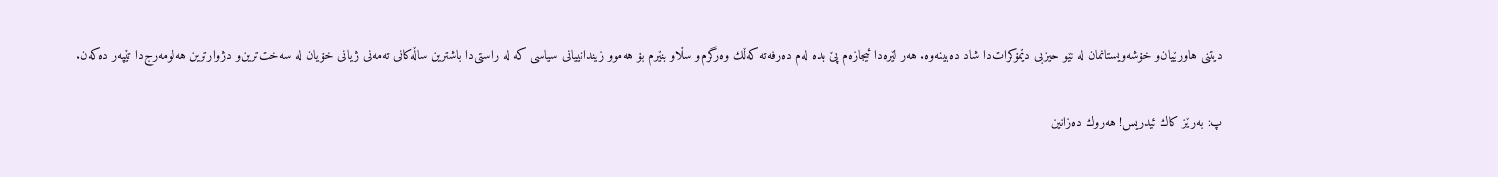دیتنی‌ هاورێیان‌و خۆشه‌ویستانمان له‌ نێو حیزبی‌ دێمۆكرات‌دا شاد ده‌بینه‌وه‌. هه‌ر لێره‌دا ئیجازه‌م پێ‌ بده‌ له‌م ده‌رفه‌ته‌ كه‌ڵك وه‌رگرم‌و سڵاو بنێرم بۆ هه‌موو زیندانییانی‌ سیاسی‌ كه‌ له‌ راستی‌دا باشترین ساڵه‌كانی‌ ته‌مه‌نی‌ ژیانی‌ خۆیان له‌ سه‌خت‌ترین‌و دژوارترین هه‌لومه‌رج‌دا تێپه‌ر ده‌كه‌ن.

پ: به‌رێز كاك ئیدریس! هه‌روك ده‌زانین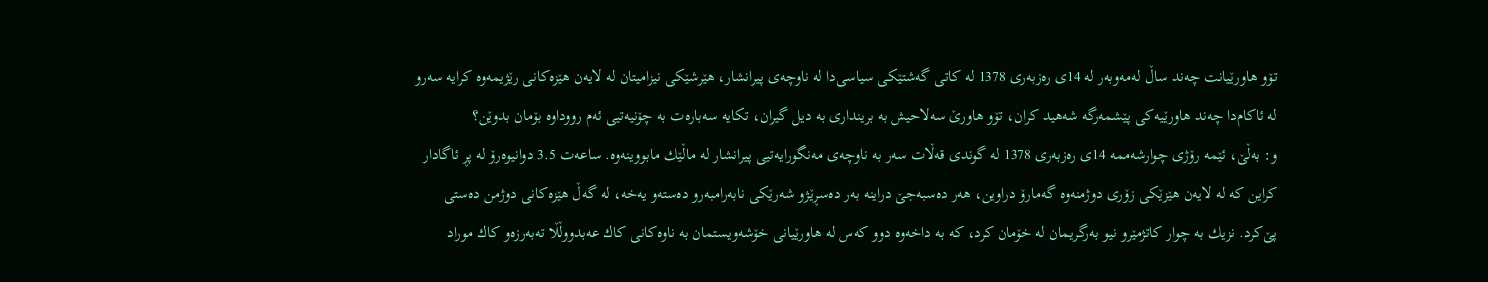تۆو هاورێیانت چه‌ند ساڵ‌ له‌مه‌وبه‌ر له‌ 14ی‌ ره‌زبه‌ری‌ 1378 له‌ كاتی‌ گه‌شتێكی‌ سیاسی‌دا له‌ ناوچه‌ی‌ پیرانشار، هێرشێكی‌ نیزامیتان له‌ لایه‌ن هێزه‌كانی‌ رێژیمه‌وه‌ كرایه‌ سه‌رو له‌ ئاكام‌دا چه‌ند هاورێیه‌كی‌ پێشمه‌رگه‌ شه‌هید كران، تۆو هاورێ‌ سه‌لاحیش به‌ برینداری‌ به‌ دیل گیران، تكایه‌ سه‌باره‌ت به‌ چۆنیه‌تیی‌ ئه‌م رووداوه‌ بۆمان بدوێن؟
و: به‌ڵێ‌، ئێمه‌ رۆژی‌ چوارشه‌ممه‌ 14ی‌ ره‌زبه‌ری‌ 1378 له‌ گوندی‌ قه‌ڵات سه‌ر به‌ ناوچه‌ی‌ مه‌نگورایه‌تیی‌ پیرانشار له‌ ماڵێك مابووینه‌وه‌. ساعه‌ت 3.5 دوانیوه‌رۆ له‌ پڕ ئاگادار كراین كه‌ له‌ لایه‌ن هێزێكی‌ زۆری‌ دوژمنه‌وه‌ گه‌مارۆ دراوین، هه‌ر ده‌سبه‌جێ‌ دراینه‌ به‌ر ده‌سڕێژو شه‌رێكی‌ نابه‌رامبه‌رو ده‌سته‌و یه‌خه‌، له‌ گه‌ڵ‌ هێزه‌كانی‌ دوژمن ده‌ستی‌ پێ‌كرد. نزیك به‌ چوار كاتژمێرو نیو به‌رگریمان له‌ خۆمان كرد، كه‌ به‌ داخه‌وه‌ دوو كه‌س له‌ هاورێیانی‌ خۆشه‌ویستمان به‌ ناوه‌كانی‌ كاك عه‌بدووڵڵا ته‌به‌رزه‌و كاك موراد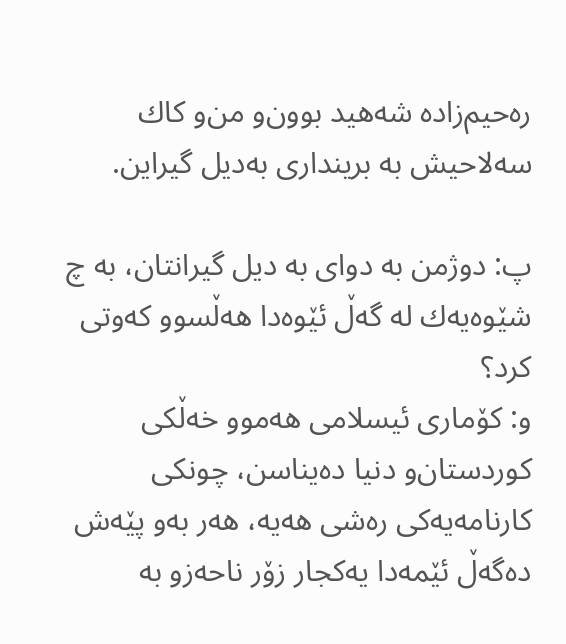ره‌حیم‌زاده‌ شه‌هید بوون‌و من‌و كاك سه‌لاحیش به‌ برینداری‌ به‌دیل گیراین.

پ: دوژمن به‌ دوای‌ به‌ دیل گیرانتان، به‌ چ شێوه‌یه‌ك له‌ گه‌ڵ‌ ئێوه‌دا هه‌ڵسوو كه‌وتی‌ كرد؟
و: كۆماری‌ ئیسلامی‌ هه‌موو خه‌ڵكی‌ كوردستان‌و دنیا ده‌یناسن، چونكی‌ كارنامه‌یه‌كی‌ ره‌شی‌ هه‌یه‌، هه‌ر به‌و پێه‌ش ده‌گه‌ڵ‌ ئێمه‌دا یه‌كجار زۆر ناحه‌زو به‌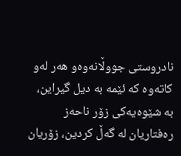نادروستی‌ جووڵانه‌وه‌و هه‌ر له‌و كاته‌وه‌ كه‌ ئێمه‌ به‌ دیل گیراین، به‌ شێوه‌یه‌كی‌ زۆر ناحه‌ز ره‌فتاریان له‌ گه‌ڵ‌ كردین، زۆریان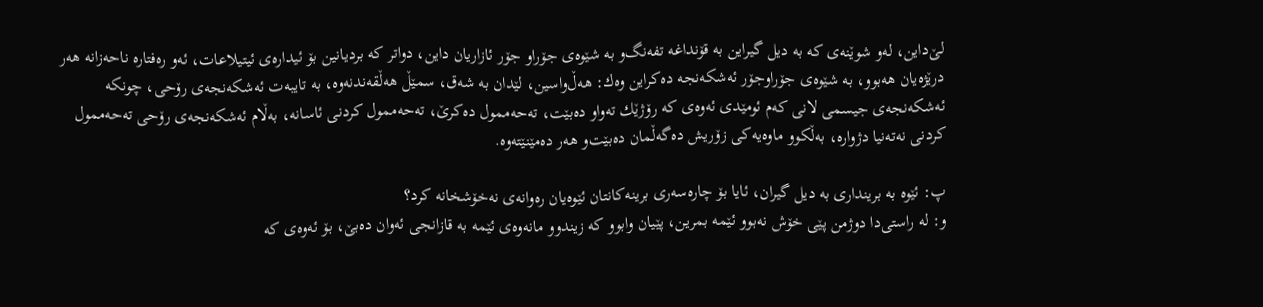لـێ‌داین، له‌و شوێنه‌ی‌ كه‌ به‌ دیل گیراین به‌ قۆنداغه‌ تفه‌نگ‌و به‌ شێوه‌ی‌ جۆراو جۆر ئازاریان داین، دواتر كه‌ بردیانین بۆ ئیداره‌ی‌ ئیتیلاعات، ئه‌و ره‌فتاره‌ ناحه‌زانه‌ هه‌ر درێژه‌یان هه‌بوو، به‌ شێوه‌ی‌ جۆراوجۆر ئه‌شكه‌نجه‌ ده‌كراین وه‌ك: هه‌ڵ‌واسین، لێدان به‌ شه‌ق، سمێڵ‌ هه‌ڵقه‌ندنه‌وه‌، به‌ تایبه‌ت ئه‌شكه‌نجه‌ی‌ رۆحی‌، چونكه‌ ئه‌شكه‌نجه‌ی‌ جیسمی‌ لانی‌ كه‌م ئومێدی‌ ئه‌وه‌ی‌ كه‌ رۆژێك ته‌واو ده‌بێت، ته‌حه‌ممول ده‌كرێ‌، ته‌حه‌ممول كردنی‌ ئاسانه‌، به‌ڵام ئه‌شكه‌نجه‌ی‌ رۆحی‌ ته‌حه‌ممول كردنی‌ نه‌ته‌نیا دژواره‌، به‌ڵكوو ماوه‌یه‌كی‌ زۆریش ده‌گه‌ڵمان ده‌بێت‌و هه‌ر ده‌مێنێته‌وه‌.

پ: ئێوه‌ به‌ برینداری‌ به‌ دیل گیران، ئایا بۆ چاره‌سه‌ری‌ برینه‌كانتان ئێوه‌یان ره‌وانه‌ی‌ نه‌خۆشخانه‌ كرد؟
و: له‌ راستی‌دا دوژمن پێی‌ خۆش نه‌بوو ئێمه‌ بمرین، پێیان وابوو كه‌ زیندوو مانه‌وه‌ی‌ ئێمه‌ به‌ قازانجی‌ ئه‌وان ده‌بێ‌، بۆ ئه‌وه‌ی‌ كه‌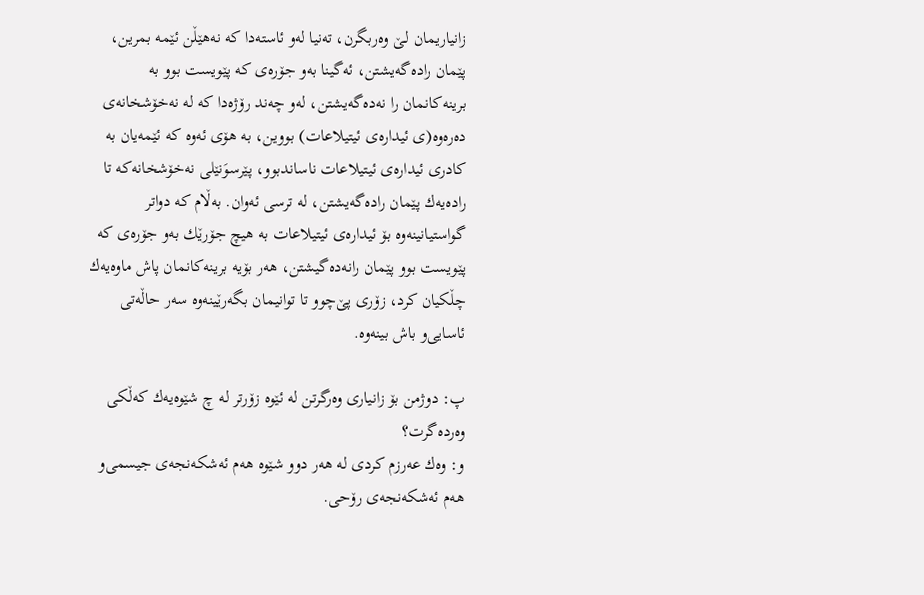زانیاریمان لـێ‌ وه‌ربگرن، ته‌نیا له‌و ئاسته‌دا كه‌ نه‌هێڵن ئێمه‌ بمرین، پێمان راده‌گه‌یشتن، ئه‌گینا به‌و جۆره‌ی‌ كه‌ پێویست بوو به‌ برینه‌كانمان را نه‌ده‌گه‌یشتن، له‌و چه‌ند رۆژه‌دا كه‌ له‌ نه‌خۆشخانه‌ی‌ ده‌ره‌وه‌(ی‌ ئیداره‌ی‌ ئیتیلاعات) بووین، به‌ هۆی‌ ئه‌وه‌ كه‌ ئێمه‌یان به‌ كادری‌ ئیداره‌ی‌ ئیتیلاعات ناساندبوو، پێرسوَنێلی‌ نه‌خۆشخانه‌كه‌ تا راده‌یه‌ك پێمان راده‌گه‌یشتن، له‌ ترسی‌ ئه‌وان. به‌ڵام كه‌ دواتر گواستیانینه‌وه‌ بۆ ئیداره‌ی‌ ئیتیلاعات به‌ هیچ جۆرێك به‌و جۆره‌ی‌ كه‌ پێویست بوو پێمان رانه‌ده‌گیشتن، هه‌ر بۆیه‌ برینه‌كانمان پاش ماوه‌یه‌ك چڵكیان كرد، زۆری‌ پێ‌چوو تا توانیمان بگه‌رێینه‌وه‌ سه‌ر حاڵه‌تی‌ ئاسایی‌‌و باش بینه‌وه‌.

پ: دوژمن بۆ زانیاری‌ وه‌رگرتن له‌ ئێوه‌ زۆرتر له‌ چ شێوه‌یه‌ك كه‌ڵكی‌ وه‌رده‌گرت؟
و: وه‌ك عه‌رزم كردی‌ له‌ هه‌ر دوو شێوه‌ هه‌م ئه‌شكه‌نجه‌ی‌ جیسمی‌‌و هه‌م ئه‌شكه‌نجه‌ی‌ رۆحی‌.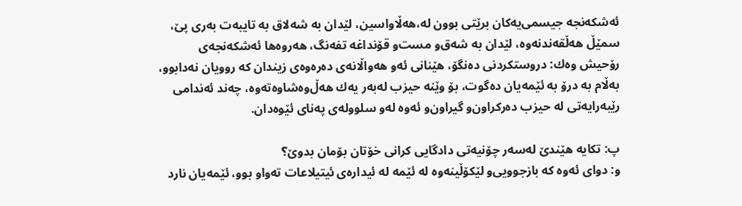ئه‌شكه‌نجه‌ جیسمی‌یه‌كان برێتی‌ بوون له‌،هه‌ڵاواسین، لێدان به‌ شه‌لاق به‌ تایبه‌ت به‌ری‌ پێ‌، سمێڵ‌ هه‌ڵقه‌ندنه‌وه‌، لێدان به‌ شه‌ق‌و مست‌و قۆنداغه‌ تفه‌نگ، هه‌روه‌ها ئه‌شكه‌نجه‌ی‌ رۆحیش وه‌ك: دروستكردنی‌ ده‌نگۆ، هێنانی‌ ئه‌و هه‌واڵانه‌ی‌ ده‌ره‌وه‌ی‌ زیندان كه‌ روویان نه‌دابوو، به‌ڵام به‌ درۆ به‌ ئێمه‌یان ده‌گوت، بۆ وێنه‌ حیزب له‌به‌ر یه‌ك هه‌ڵ‌وه‌شاوه‌ته‌وه‌، چه‌ند ئه‌ندامی‌ رێبه‌رایه‌تی‌ له‌ حیزب ده‌ركراون‌و گیراون‌و ئه‌وه‌ له‌و سلووله‌ی‌ په‌نای‌ ئێوه‌دان.

پ: تكایه‌ هێندێ‌ له‌سه‌ر چۆنیه‌تی‌ دادگایی‌ كرانی‌ خۆتان بۆمان بدوێ‌؟
و: دوای‌ ئه‌وه‌ كه‌ بازجوویی‌‌و لێكۆڵینه‌وه‌ له‌ ئێمه‌ له‌ ئیداره‌ی‌ ئیتیلاعات ته‌واو بوو، ئێمه‌یان نارد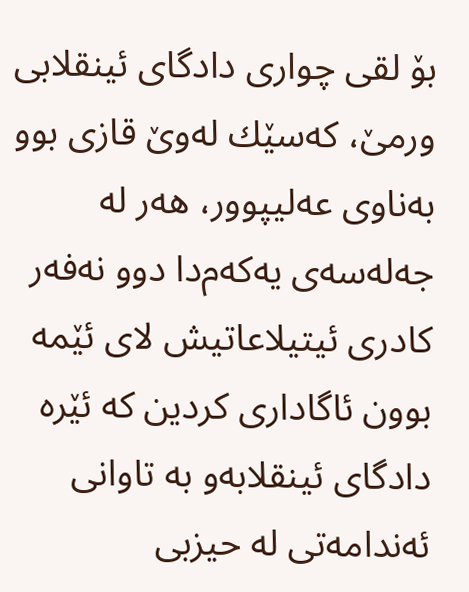بۆ لقی‌ چواری‌ دادگای‌ ئینقلابی‌ ورمێ‌، كه‌سێك له‌وێ‌ قازی‌ بوو به‌ناوی‌ عه‌لیپوور، هه‌ر له‌ جه‌له‌سه‌ی‌ یه‌كه‌م‌دا دوو نه‌فه‌ر كادری‌ ئیتیلاعاتیش لای‌ ئێمه‌ بوون ئاگاداری‌ كردین كه‌ ئێره‌ دادگای‌ ئینقلابه‌و به‌ تاوانی‌ ئه‌ندامه‌تی‌ له‌ حیزبی‌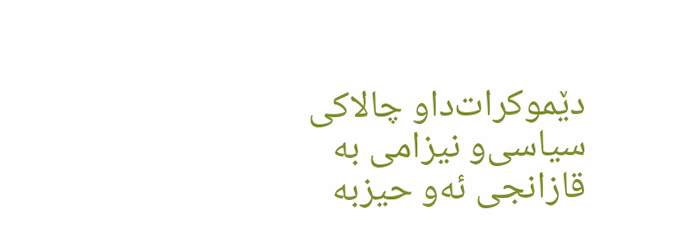دێموكرات‌داو چالاكی‌ سیاسی‌‌و نیزامی‌ به‌ قازانجی‌ ئه‌و حیزبه‌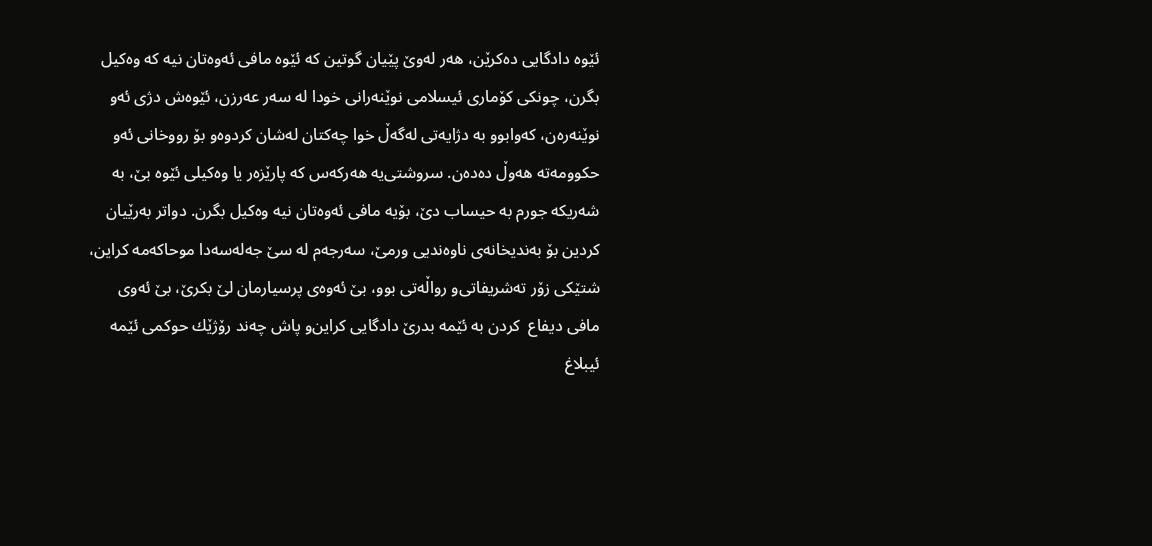ئێوه‌ دادگایی‌ ده‌كرێن، هه‌ر له‌وێ‌ پێیان گوتین كه‌ ئێوه‌ مافی‌ ئه‌وه‌تان نیه‌ كه‌ وه‌كیل بگرن، چونكی‌ كۆماری‌ ئیسلامی‌ نوێنه‌رانی‌ خودا له‌ سه‌ر عه‌رزن، ئێوه‌ش دژی‌ ئه‌و نوێنه‌ره‌ن، كه‌وابوو به‌ دژایه‌تی‌ له‌گه‌ڵ‌ خوا چه‌كتان له‌شان كردوه‌و بۆ رووخانی‌ ئه‌و حكوومه‌ته‌ هه‌وڵ‌ ده‌ده‌ن. سروشتی‌یه‌ هه‌ركه‌س كه‌ پارێزه‌ر یا وه‌كیلی‌ ئێوه‌ بێ، به‌ شه‌ریكه‌ جورم به‌ حیساب دێ، بۆیه‌ مافی‌ ئه‌وه‌تان نیه‌ وه‌كیل بگرن. دواتر به‌رێیان كردین بۆ به‌ندیخانه‌ی‌ ناوه‌ندیی‌ ورمێ‌، سه‌رجه‌م له‌ سێ‌ جه‌له‌سه‌دا موحاكه‌مه‌ كراین، شتێكی‌ زۆر ته‌شریفاتی‌‌و رواڵه‌تی‌ بوو، بێ‌ ئه‌وه‌ی‌ پرسیارمان لێ‌ بكرێ، بێ‌ ئه‌وی‌ مافی‌ دیفاع  كردن به‌ ئێمه‌ بدرێ‌ دادگایی‌ كراین‌و پاش چه‌ند رۆژێك حوكمی‌ ئێمه‌ ئیبلاغ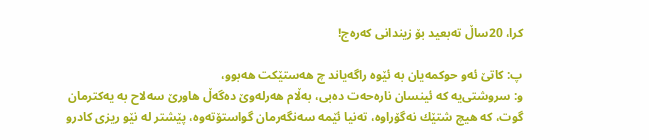كرا، 20ساڵ‌ ته‌بعید بۆ زیندانی‌ كه‌ره‌ج!

پ: كاتێ‌ ئه‌و حوكمه‌یان به‌ ئێوه‌ راگه‌یاند چ هه‌ستێكت هه‌بوو،
و: سروشتی‌یه‌ كه‌ ئینسان ناره‌حه‌ت ده‌بی‌، به‌ڵام هه‌رله‌وێ‌ ده‌گه‌ڵ‌ هاورێ‌ سه‌لاح به‌ یه‌كترمان گوت، كه‌ هیچ شتێك نه‌گۆراوه‌، ته‌نیا ئێمه‌ سه‌نگه‌رمان گواستۆته‌وه‌، پێشتر له‌ نێو ریزی‌ كادرو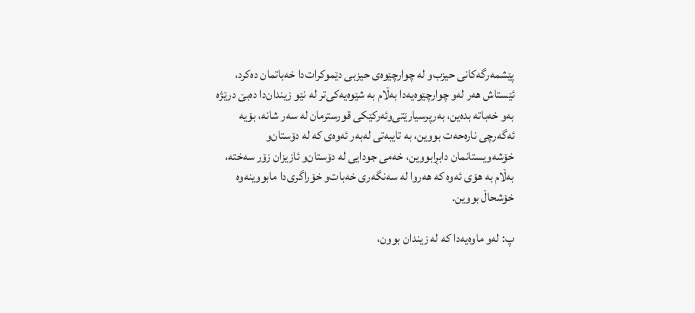پێشمه‌رگه‌كانی‌ حیزب‌و له‌ چوارچێوه‌ی‌ حیزبی‌ دێموكرات‌دا خه‌باتمان ده‌كرد، ئێستاش هه‌ر له‌و چوارچێوه‌یه‌دا به‌ڵام به‌ شێوه‌یه‌كی‌تر له‌ نێو زیندان‌دا ده‌بێ‌ درێژه‌ به‌و خه‌باته‌ بده‌ین، به‌رپرسیارێتی‌وئه‌ركێكی‌ قورسترمان له‌ سه‌ر شانه‌، بۆیه‌ ئه‌گه‌رچی‌ ناره‌حه‌ت بووین، به‌ تایبه‌تی‌ له‌به‌ر ئه‌وه‌ی‌ كه‌ له‌ دۆستان‌و خۆشه‌ویستانمان دابڕابووین، خه‌می‌ جودایی‌ له‌ دۆستان‌و ئازیزان زۆر سه‌خته‌، به‌ڵام به‌ هۆی‌ ئه‌وه‌ كه‌ هه‌روا له‌ سه‌نگه‌ری‌ خه‌بات‌و خۆراگری‌دا مابووینه‌وه‌ خۆشحاڵ‌ بووین.

پ: له‌و ماوه‌یه‌دا كه‌ له‌ زیندان بوون،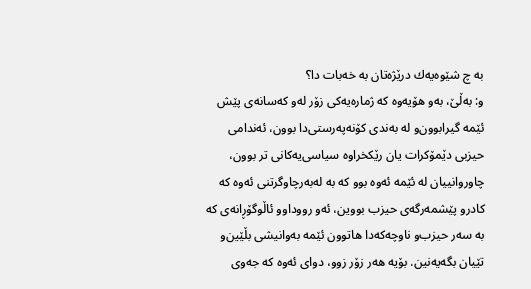به‌ چ شێوه‌یه‌ك درێژه‌تان به‌ خه‌بات دا؟
و: به‌ڵێ‌، به‌و هۆیه‌وه‌ كه‌ ژماره‌یه‌كی‌ زۆر له‌و كه‌سانه‌ی‌ پێش ئێمه‌ گیرابوون‌و له‌ به‌ندی‌ كۆنه‌په‌رستی‌دا بوون، ئه‌ندامی‌ حیزبی‌ دێمۆكرات یان رێكخراوه‌ سیاسی‌یه‌كانی‌ تر بوون، چاوروانییان له‌ ئێمه‌ ئه‌وه‌ بوو كه‌ به‌ له‌به‌رچاوگرتنی‌ ئه‌وه‌ كه‌ كادر‌و پێشمه‌رگه‌ی‌ حیزب بووین، ئه‌و رووداوو ئاڵوگۆڕانه‌ی‌ كه‌ به‌ سه‌ر حیزب‌و ناوچه‌كه‌دا هاتوون ئێمه‌ به‌وانیشی‌ بڵێین‌و تێیان بگه‌یه‌نین. بۆیه‌ هه‌ر زۆر زوو، دوای‌ ئه‌وه‌ كه‌ جه‌وی‌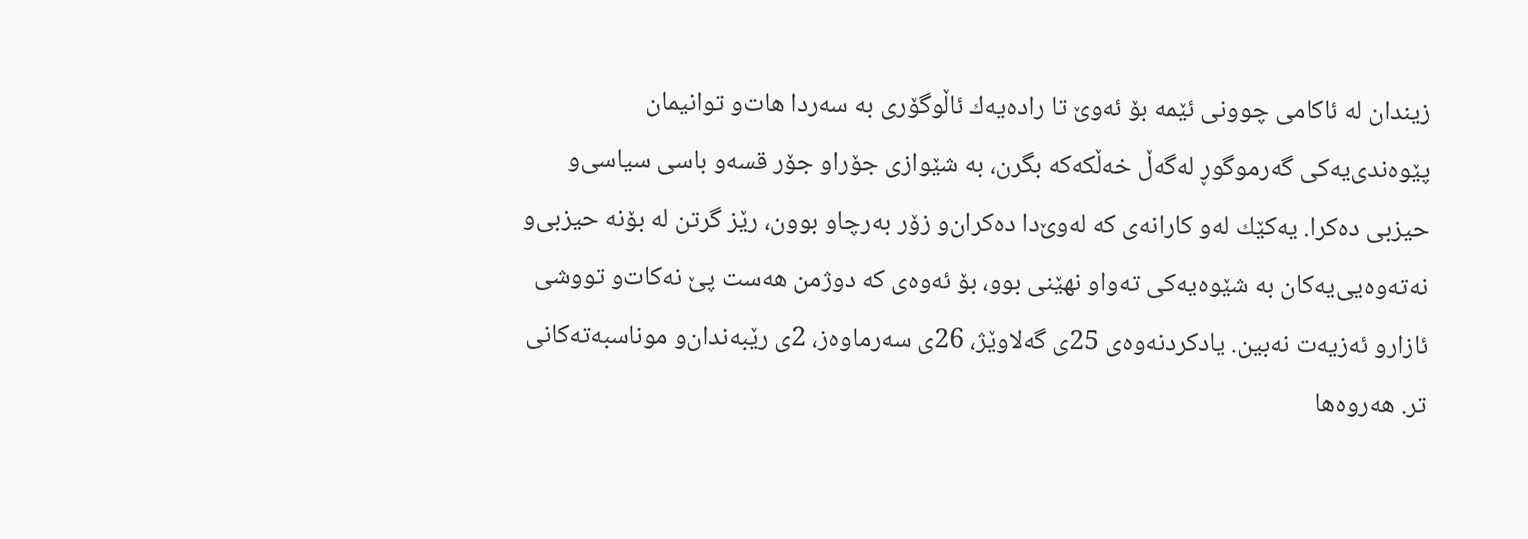زیندان له‌ ئاكامی‌ چوونی‌ ئێمه‌ بۆ ئه‌وێ‌ تا راده‌یه‌ك ئاڵوگۆری‌ به‌ سه‌ردا هات‌و توانیمان پێوه‌ندی‌یه‌كی‌ گه‌رموگوڕ له‌گه‌ڵ‌ خه‌ڵكه‌كه‌ بگرن، به‌ شێوازی‌ جۆراو جۆر قسه‌و باسی‌ سیاسی‌‌و حیزبی‌ ده‌كرا. یه‌كێك له‌و كارانه‌ی‌ كه‌ له‌وێ‌دا ده‌كران‌و زۆر به‌رچاو بوون، رێز گرتن له‌ بۆنه‌ حیزبی‌‌و نه‌ته‌وه‌یی‌یه‌كان به‌ شێوه‌یه‌كی‌ ته‌واو نهێنی‌ بوو، بۆ ئه‌وه‌ی‌ كه‌ دوژمن هه‌ست پێ‌ نه‌كات‌و تووشی‌ ئازارو ئه‌زیه‌ت نه‌بین. یادكردنه‌وه‌ی‌ 25ی‌ گه‌لاوێژ، 26ی‌ سه‌رماوه‌ز، 2ی‌ رێبه‌ندان‌و موناسبه‌ته‌كانی‌ تر. هه‌روه‌ها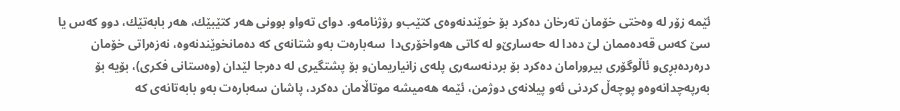ئێمه‌ زۆر له‌ وه‌ختی‌ خۆمان ته‌رخان ده‌كرد بۆ خوێندنه‌وه‌ی‌ كتێب‌و رۆژنامه‌و. دوای‌ ته‌واو بوونی‌ هه‌ر كتێبێك، هه‌ر بابه‌تێك، دوو كه‌س یا سێ‌ كه‌س قه‌ده‌ممان لێ‌ ده‌دا له‌ حه‌سارێ‌‌و له‌ كاتی‌ هه‌واخۆری‌دا  سه‌باره‌ت به‌و شتانه‌ی‌ كه‌ ده‌مانخوێندنه‌وه‌، نه‌زه‌راتی‌ خۆمان دره‌رده‌بڕی‌‌و ئاڵوگۆری‌ بیرورامان ده‌كرد بۆ بردنه‌سه‌ری‌ پله‌ی‌ زانیاریمان‌و بۆ پشتگیری‌ له‌ ده‌رجا لێدان (وه‌ستانی‌ فكری‌)، بۆیه‌ بۆ به‌رپه‌چدانه‌وه‌و پوچه‌ڵ‌ كردنی‌ ئه‌و پیلانه‌ی‌ دوژمن، ئێمه‌ هه‌میشه‌ موتاڵامان ده‌كرد، پاشان سه‌باره‌ت به‌و بابه‌تانه‌ی‌ كه‌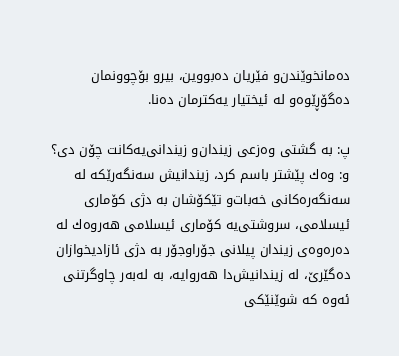ده‌مانخوێندن‌و فێریان ده‌بووین، بیرو بۆچوونمان ده‌گۆڕێوه‌‌و له‌ ئیختیار یه‌كترمان ده‌نا.

پ: به‌ گشتی‌ وه‌زعی‌ زیندان‌و زیندانی‌یه‌كانت چۆن دی‌؟
و: وه‌ك پێشتر باسم كرد، زیندانیش سه‌نگه‌رێكه‌ له‌ سه‌نگه‌ره‌كانی‌ خه‌بات‌و تێكۆشان به‌ دژی‌ كۆماری‌ ئیسلامی‌، سروشتی‌یه‌ كۆماری‌ ئیسلامی‌ هه‌روه‌ك له‌ ده‌ره‌وه‌ی‌ زیندان پیلانی‌ جۆراوجۆر به‌ دژی‌ ئازادیخوازان ده‌گێرێ‌، له‌ زیندانیش‌دا هه‌روایه‌، به‌ له‌به‌ر چاوگرتنی‌ ئه‌وه‌ كه‌ شوێنێكی‌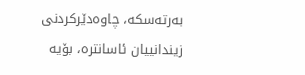به‌رته‌سكه‌، چاوه‌دێركردنی‌ زیندانییان ئاسانتره‌، بۆیه‌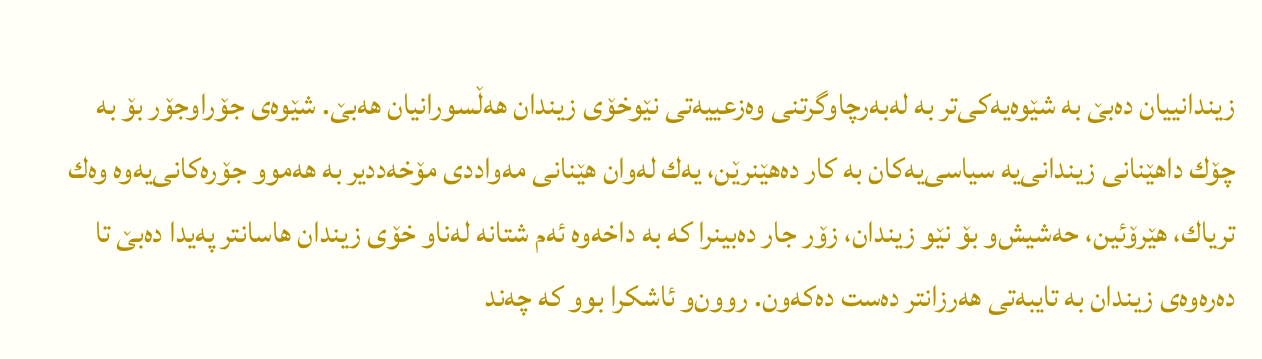زیندانییان ده‌بێ‌ به‌ شێوه‌یه‌كی‌تر به‌ له‌به‌رچاوگرتنی‌ وه‌زعییه‌تی‌ نێوخۆی‌ زیندان هه‌ڵسورانیان هه‌بێ. شێوه‌ی‌ جۆراوجۆر بۆ به‌ چۆك داهێنانی‌ زیندانی‌یه‌ سیاسی‌یه‌كان به‌ كار ده‌هێنرێن، یه‌ك له‌وان هێنانی‌ مه‌واددی‌ مۆخه‌ددیر به‌ هه‌موو جۆره‌كانی‌یه‌وه‌ وه‌ك تریاك، هێرۆئین، حه‌شیش‌و بۆ نێو زیندان، زۆر جار ده‌بینرا كه‌ به‌ داخه‌وه‌ ئه‌م شتانه‌ له‌ناو خۆی‌ زیندان هاسانتر په‌یدا ده‌بێ‌ تا ده‌ره‌وه‌ی‌ زیندان به‌ تایبه‌تی‌ هه‌رزانتر ده‌ست ده‌كه‌ون. روون‌و ئاشكرا بوو كه‌ چه‌ند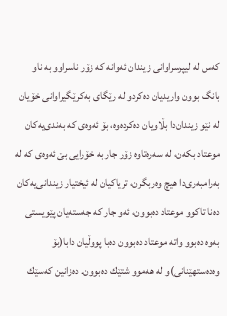كه‌س له‌ لیپرسراوانی‌ زیندان ئه‌وانه‌ كه‌ زۆر ناسراوو به‌ ناو بانگ بوون واریدیان ده‌كرد‌و له‌ رێگای‌ به‌كرێگیراوانی‌ خۆیان له‌ نێو زیندان‌دا بڵاویان ده‌كرده‌وه‌، بۆ ئه‌وه‌ی‌ كه‌ به‌ندی‌یه‌كان موعتاد بكه‌ن، له‌ سه‌ره‌تاوه‌ زۆر جار به‌ خۆرایی‌ بێ‌ ئه‌وه‌ی‌ كه‌ له‌ به‌رامبه‌ری‌دا هیچ وه‌ربگرن، تریاكیان له‌ ئیختیار زیندانی‌یه‌كان ده‌نا تاكوو موعتاد ده‌بوون، ئه‌و جار كه‌ جه‌سته‌یان پێویستی‌ به‌وه‌ ده‌بوو واته‌ موعتاد ده‌بوون ده‌با پووڵیان دابا(بۆ وه‌ده‌ستهێنانی‌)و له‌ هه‌موو شتێك ده‌بوون. ده‌زانین كه‌سێك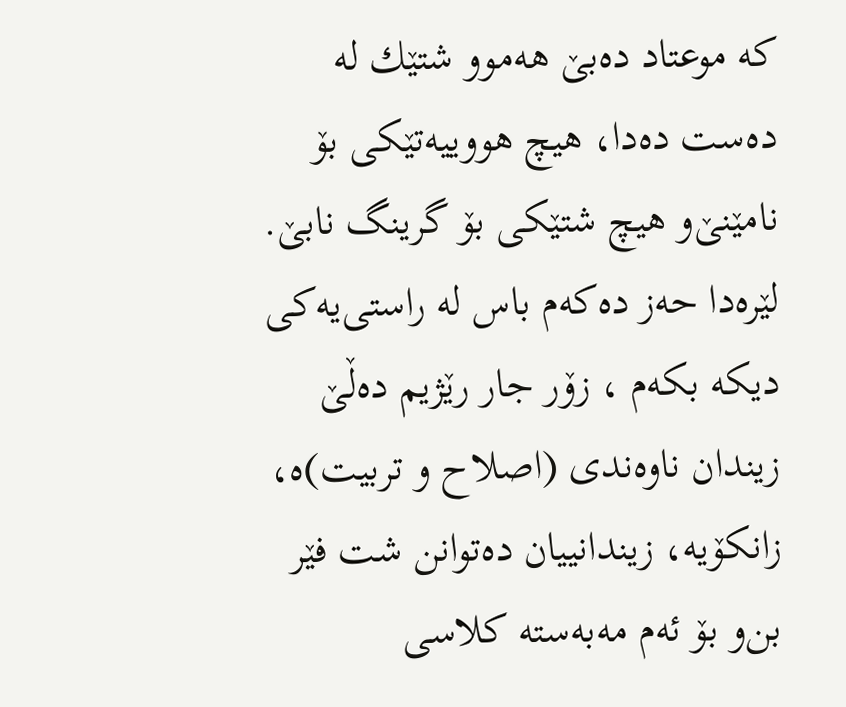كه‌ موعتاد ده‌بێ‌ هه‌موو شتێك له‌ ده‌ست ده‌دا، هیچ هووییه‌تێكی‌ بۆ نامێنێ‌و هیچ شتێكی‌ بۆ گرینگ نابێ. لێره‌دا حه‌ز ده‌كه‌م باس له‌ راستی‌یه‌كی‌ دیكه‌ بكه‌م ، زۆر جار رێژیم ده‌ڵێ‌ زیندان ناوه‌ندی‌ (اصلاح ‌و تربیت)ه‌، زانكۆیه‌، زیندانییان ده‌توانن شت فێر بن‌و بۆ ئه‌م مه‌به‌سته‌ كلاسی‌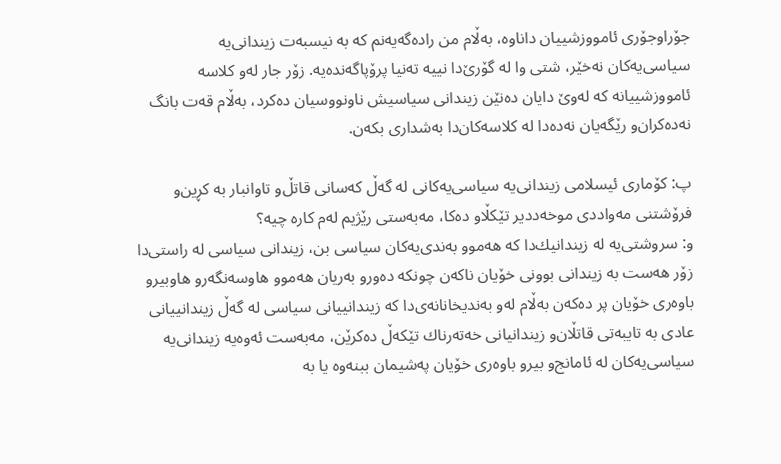جۆراوجۆری‌ ئامووزشییان داناوه‌، به‌ڵام من راده‌گه‌یه‌نم كه‌ به‌ نیسبه‌ت زیندانی‌یه‌ سیاسی‌یه‌كان نه‌خێر، شتی‌ وا له‌ گۆرێ‌دا نییه‌ ته‌نیا پرۆپاگه‌نده‌یه‌. زۆر جار له‌و كلاسه‌ ئامووزشییانه‌ كه‌ له‌وێ‌ دایان ده‌نێن زیندانی‌ سیاسیش ناونووسیان ده‌كرد، به‌ڵام قه‌ت بانگ نه‌ده‌كران‌و رێگه‌یان نه‌ده‌دا له‌ كلاسه‌كان‌دا به‌شداری‌ بكه‌ن.

پ: كۆماری‌ ئیسلامی‌ زیندانی‌یه‌ سیاسی‌یه‌كانی‌ له‌ گه‌ڵ‌ كه‌سانی‌ قاتڵ‌‌و تاوانبار به‌ كڕین‌و فرۆشتنی‌ مه‌واددی‌ موخه‌ددیر تێكڵاو ده‌كا، مه‌به‌ستی‌ رێژیم له‌م كاره‌ چیه‌؟
و: سروشتی‌یه‌ له‌ زیندانیك‌دا كه‌ هه‌موو به‌ندی‌یه‌كان سیاسی‌ بن، زیندانی‌ سیاسی‌ له‌ راستی‌دا زۆر هه‌ست به‌ زیندانی‌ بوونی‌ خۆیان ناكه‌ن چونكه‌ ده‌ورو به‌ریان هه‌موو هاوسه‌نگه‌رو هاوبیرو باوه‌ری‌ خۆیان پر ده‌كه‌ن به‌ڵام له‌و به‌ندیخانانه‌ی‌دا كه‌ زیندانییانی‌ سیاسی‌ له‌ گه‌ڵ‌ زیندانییانی‌ عادی‌ به‌ تایبه‌تی‌ قاتڵان‌و زیندانیانی‌ خه‌ته‌رناك تێكه‌ڵ‌ ده‌كرێن، مه‌به‌ست ئه‌وه‌یه‌ زیندانی‌یه‌ سیاسی‌یه‌كان له‌ ئامانج‌و بیرو باوه‌ری‌ خۆیان په‌شیمان ببنه‌وه‌ یا به‌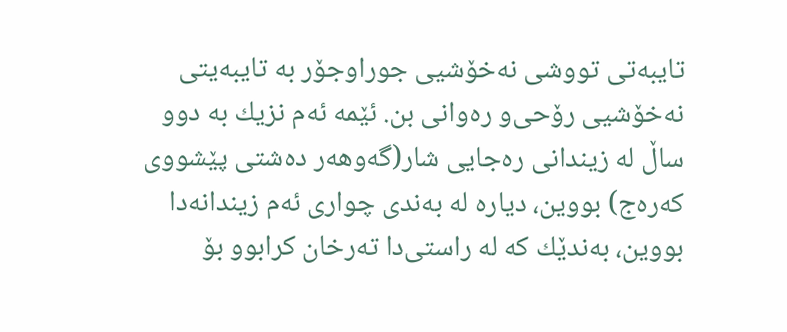تایبه‌تی‌ تووشی‌ نه‌خۆشیی‌ جوراوجۆر به‌ تایبه‌یتی‌ نه‌خۆشیی‌ رۆحی‌‌و ره‌وانی‌ بن. ئێمه‌ ئه‌م نزیك به‌ دوو ساڵ‌ له‌ زیندانی‌ ره‌جایی‌ شار(گه‌وهه‌ر ده‌شتی‌ پێشووی‌ كه‌ره‌ج) بووین، دیاره‌ له‌ به‌ندی‌ چواری‌ ئه‌م زیندانه‌دا بووین، به‌ندێك كه‌ له‌ راستی‌دا ته‌رخان كرابوو بۆ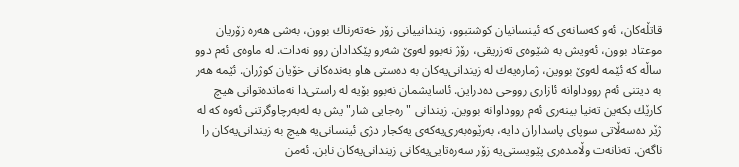قاتڵه‌كان، ئه‌و كه‌سانه‌ی‌ كه‌ ئینسانیان كوشتبوو، زیندانییانی‌ زۆر خه‌ته‌رناك بوون، به‌شی‌ هه‌ره‌ زۆریان موعتاد بوون، ئه‌ویش به‌ شێوه‌ی‌ ته‌زریقی‌، رۆژ نه‌بوو له‌وێ‌ شه‌رو پێكدادان روو نه‌دات. له‌ ماوه‌ی‌ ئه‌م دوو ساڵه‌ كه‌ ئێمه‌ له‌وێ‌ بووین، ژماره‌یه‌ك له‌ زیندانی‌یه‌كان به‌ ده‌ستی‌ هاو به‌نده‌كانی‌ خۆیان كوژران. ئێمه‌ هه‌ر به‌ دیتنی‌ ئه‌م رووداوانه‌ ئازاری‌ رووحی‌ ده‌دراین. ئاسایشمان نه‌بوو بۆیه‌ له‌ راستی‌دا نه‌مانده‌توانی‌ هیچ كارێك بكه‌ین ته‌نیا بینه‌ری‌ ئه‌م رووداوانه‌ بووین. زیندانی‌ "ره‌جایی‌ شار"یش به‌ له‌به‌رچاوگرتنی‌ ئه‌وه‌ كه‌ له‌ ژێر ده‌سه‌ڵاتی‌ سوپای‌ پاسداران دایه‌، به‌رێوه‌به‌ری‌یه‌كه‌ی‌ یه‌كجار دژی‌ ئینسانی‌یه‌ هیچ به‌ زیندانی‌یه‌كان را ناگه‌ن. ته‌نانه‌ت وڵامده‌ری‌ پێویستی‌یه‌ زۆر سه‌ره‌تایی‌یه‌كانی‌ زیندانی‌یه‌كان نابن. ئه‌من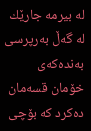له‌ بیرمه‌ جارێك له‌ گه‌ڵ‌ به‌رپرسی‌ به‌نده‌كه‌ی‌ خۆمان قسه‌مان ده‌كرد كه‌ بۆچی‌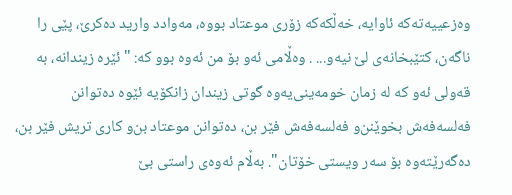وه‌زعییه‌ته‌كه‌ ئاوایه‌، خه‌ڵكه‌كه‌ زۆری‌ موعتاد بووه‌، مه‌وادد وارید ده‌كرێ، پێی‌ را ناگه‌ن، كتێبخانه‌ی‌ لێ‌ نیه‌و... . وه‌ڵامی‌ ئه‌و بۆ من ئه‌وه‌ بوو كه‌: "ئێره‌ زیندانه‌، به‌ قه‌ولی‌ ئه‌و كه‌ له‌ زمان خومه‌ینی‌یه‌وه‌ گوتی‌ زیندان زانكۆیه‌ ئێوه‌ ده‌توانن فه‌لسه‌فه‌ش بخوێنن‌و فه‌لسه‌فه‌ش فێر بن، ده‌توانن موعتاد بن‌و كاری‌ تریش فێر بن، ده‌گه‌رێته‌وه‌ بۆ سه‌ر ویستی‌ خۆتان". به‌ڵام ئه‌وه‌ی‌ راستی‌ بێ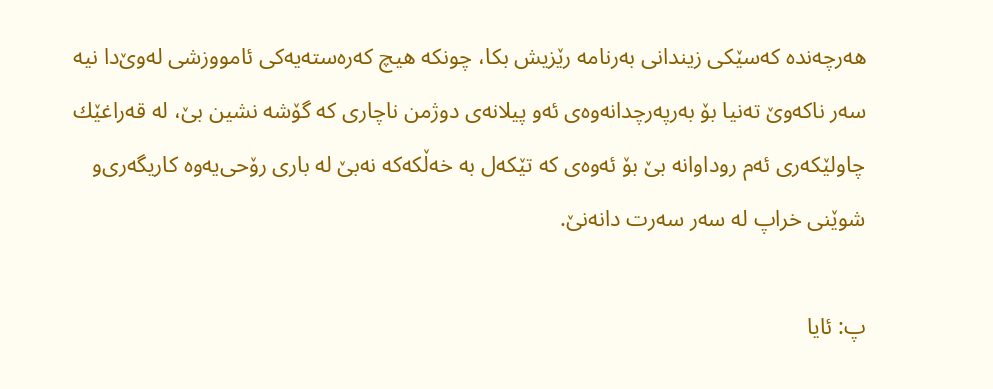هه‌رچه‌نده‌ كه‌سێكی‌ زیندانی به‌رنامه‌ رێزیش بكا، چونكه‌ هیچ كه‌ره‌سته‌یه‌كی‌ ئامووزشی‌ له‌وێ‌دا نیه‌ سه‌ر ناكه‌وێ‌ ته‌نیا بۆ به‌رپه‌رچدانه‌وه‌ی‌ ئه‌و پیلانه‌ی‌ دوژمن ناچاری‌ كه‌ گۆشه‌ نشین بێ‌، له‌ قه‌راغێك چاولێكه‌ری‌ ئه‌م روداوانه‌ بێ بۆ ئه‌وه‌ی‌ كه‌ تێكه‌ل به‌ خه‌ڵكه‌كه‌ نه‌بێ‌ له‌ باری‌ رۆحی‌یه‌وه‌ كاریگه‌ری‌و شوێنی‌ خراپ له‌ سه‌ر سه‌رت دانه‌نێ‌.

پ: ئایا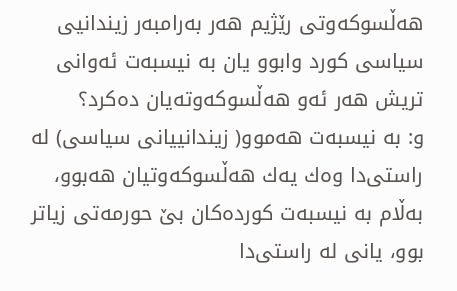هه‌ڵسوكه‌وتی‌ رێژیم هه‌ر به‌رامبه‌ر زیندانیی‌ سیاسی‌ كورد وابوو یان به‌ نیسبه‌ت ئه‌وانی‌ تریش هه‌ر ئه‌و هه‌ڵسوكه‌وته‌یان ده‌كرد؟
و: به‌ نیسبه‌ت هه‌موو( زیندانییانی‌ سیاسی‌) له‌ راستی‌دا وه‌ك یه‌ك هه‌ڵسوكه‌وتیان هه‌بوو، به‌ڵام به‌ نیسبه‌ت كورده‌كان بێ‌ حورمه‌تی‌ زیاتر بوو، یانی‌ له‌ راستی‌دا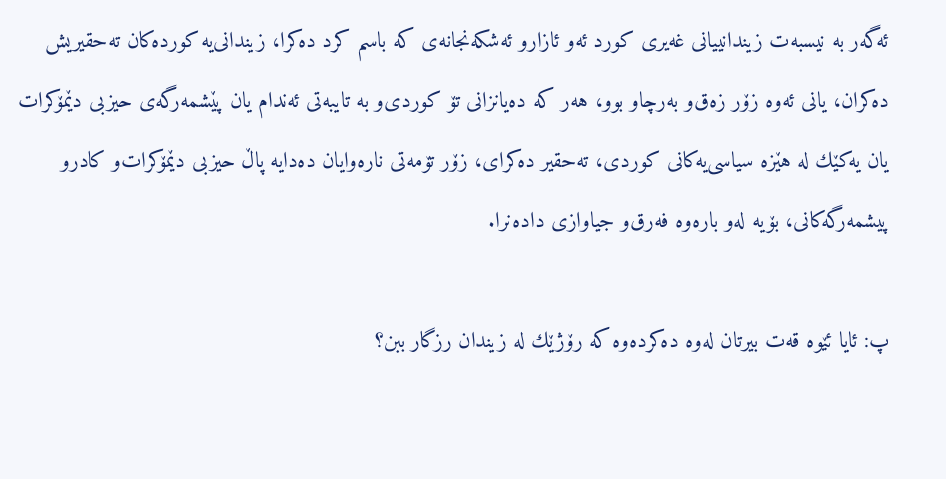ئه‌گه‌ر به‌ نیسبه‌ت زیندانییانی‌ غه‌یری‌ كورد ئه‌و ئازارو ئه‌شكه‌نجانه‌ی‌ كه‌ باسم كرد ده‌كرا، زیندانی‌یه‌ كورده‌كان ته‌حقیریش ده‌كران، یانی‌ ئه‌وه‌ زۆر زه‌ق‌و به‌رچاو بوو، هه‌ر كه‌ ده‌یانزانی‌ تۆ كوردی‌و به‌ تایبه‌تی‌ ئه‌ندام یان پێشمه‌رگه‌ی‌ حیزبی‌ دێمۆكرات یان یه‌كێك له‌ هێزه‌ سیاسی‌یه‌كانی‌ كوردی‌، ته‌حقیر ده‌كرای‌، زۆر تۆمه‌تی‌ ناره‌وایان ده‌دایه‌ پاڵ‌ حیزبی‌ دێمۆكرات‌و كادرو پیشمه‌رگه‌كانی‌، بۆیه‌ له‌و باره‌وه‌ فه‌رق‌و جیاوازی‌ داده‌نرا.

پ: ئایا ئێوه‌ قه‌ت بیرتان له‌وه‌ ده‌كرده‌وه‌ كه‌ رۆژێك له‌ زیندان رزگار ببن؟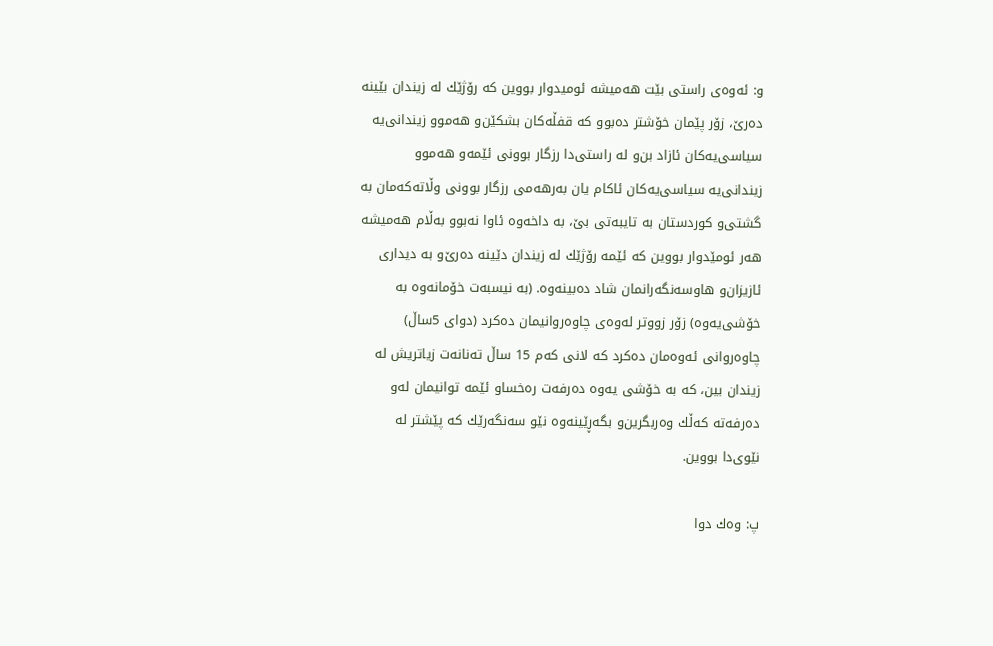و: ئه‌وه‌ی‌ راستی‌ بێت هه‌میشه‌ ئومیدوار بووین كه‌ رۆژێك له‌ زیندان بێینه‌ ده‌رێ‌، زۆر پێمان خۆشتر ده‌بوو كه‌ قفڵه‌كان بشكێن‌و هه‌موو زیندانی‌یه‌ سیاسی‌یه‌كان ئازاد بن‌و له‌ راستی‌دا رزگار بوونی‌ ئێمه‌و هه‌موو زیندانی‌یه‌ سیاسی‌یه‌كان ئاكام یان به‌رهه‌می‌ رزگار بوونی‌ وڵاته‌كه‌مان به‌ گشتی‌و كوردستان به‌ تایبه‌تی‌ بێ، به‌ داخه‌وه‌ ئاوا نه‌بوو به‌ڵام هه‌میشه‌ هه‌ر ئومێدوار بووین كه‌ ئێمه‌ رۆژێك له‌ زیندان دێینه‌ ده‌رێ‌و به‌ دیداری‌ ئازیزان‌و هاوسه‌نگه‌رانمان شاد ده‌بینه‌وه‌. (به‌ نیسبه‌ت خۆمانه‌وه‌ به‌ خۆشی‌یه‌وه‌) زۆر زووتر له‌وه‌ی‌ چاوه‌روانیمان ده‌كرد (دوای‌ 5ساڵ‌) چاوه‌روانی‌ ئه‌وه‌مان ده‌كرد كه‌ لانی‌ كه‌م 15 ساڵ‌ ته‌نانه‌ت زیاتریش له‌ زیندان بین، كه‌ به‌ خۆشی‌ یه‌وه‌ ده‌رفه‌ت ره‌خساو ئێمه‌ توانیمان له‌و ده‌رفه‌ته‌ كه‌ڵك وه‌ربگرین‌و بگه‌ڕێینه‌وه‌ نێو سه‌نگه‌رێك كه‌ پێشتر له‌ نێوی‌دا بووین.

پ: وه‌ك دوا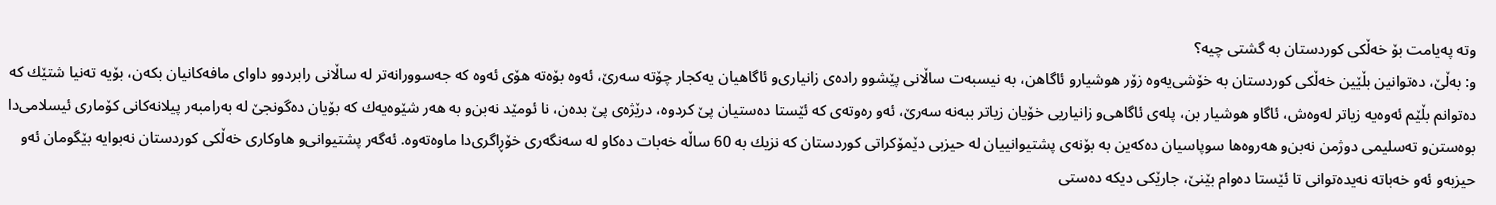وته‌ په‌یامت بۆ خه‌ڵكی‌ كوردستان به‌ گشتی‌ چیه‌؟
و: به‌ڵێ‌، ده‌توانین بڵێین خه‌ڵكی‌ كوردستان به‌ خۆشی‌یه‌وه‌ زۆر هوشیارو ئاگاهن، به‌ نیسبه‌ت ساڵانی‌ پێشوو راده‌ی‌ زانیاری‌‌و ئاگاهیان یه‌كجار چۆته‌ سه‌رێ‌، ئه‌وه‌ بۆه‌ته‌ هۆی‌ ئه‌وه‌ كه‌ جه‌سوورانه‌تر له‌ ساڵانی‌ رابردوو داوای‌ مافه‌كانیان بكه‌ن، بۆیه‌ ته‌نیا شتێك كه‌ ده‌توانم بڵێم ئه‌وه‌یه‌ زیاتر له‌وه‌ش، ئاگاو هوشیار بن، پله‌ی‌ ئاگاهی‌‌و زانیاریی‌ خۆیان زیاتر ببه‌نه‌ سه‌رێ‌، ئه‌و ره‌وته‌ی‌ كه‌ ئێستا ده‌ستیان پێ‌ كردوه‌، درێژه‌ی‌ پێ‌ بده‌ن، نا ئومێد نه‌بن‌و به‌ هه‌ر شێوه‌یه‌ك كه‌ بۆیان ده‌گونجێ له‌ به‌رامبه‌ر پیلانه‌كانی‌ كۆماری‌ ئیسلامی‌دا بوه‌ستن‌و ته‌سلیمی‌ دوژمن نه‌بن‌و هه‌روه‌ها سوپاسیان ده‌كه‌ین به‌ بۆنه‌ی‌ پشتیوانییان له‌ حیزبی‌ دێمۆكراتی‌ كوردستان كه‌ نزیك به‌ 60 ساڵه‌ خه‌بات ده‌كا‌و له‌ سه‌نگه‌ری‌ خۆڕاگری‌دا ماوه‌ته‌وه‌. ئه‌گه‌ر پشتیوانی‌‌و هاوكاری‌ خه‌ڵكی‌ كوردستان نه‌بوایه‌ بێگومان ئه‌و حیزبه‌و ئه‌و خه‌باته‌ نه‌یده‌توانی‌ تا ئێستا ده‌وام بێنێ‌، جارێكی‌ دیكه‌ ده‌ستی‌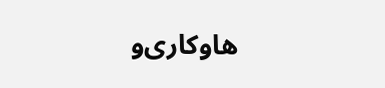هاوكاری‌‌و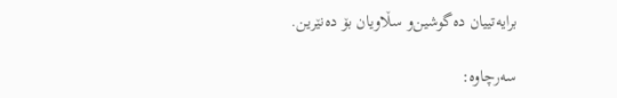برایه‌تییان ده‌گوشین‌و سڵاویان بۆ ده‌نێرین.

سه‌رچاوه‌: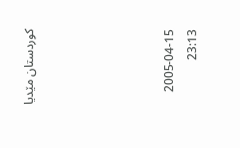کوردستان مێدیا





2005-04-15 23:13